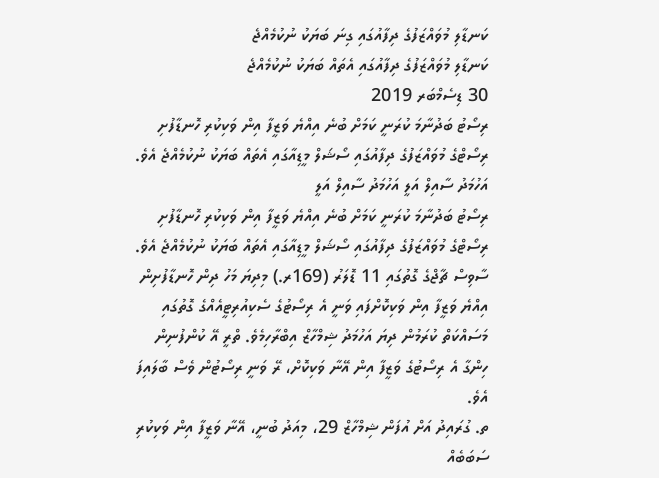ކަނޑާލި މުވައްޒަފުގެ ދިފާއުގައި ގިނަ ބަޔަކު ނުކުމެއްޖެ
ކަނޑާލި މުވައްޒަފުގެ ދިފާއުގައި އެތައް ބަޔަކު ނުކުމެއްޖެ
30 ޑިސެމްބަރ 2019
ރިސޯޓު ބަދުނާމަ ކުރަނީ ކަމަށް ބުނެ އިއްޔެ ވަޒީފާ އިން ވަކިކުރި ހޮނޑާފުށި ރިސޯޓްގެ މުވައްޒަފުގެ ދިފާއުގައި ސޯޝަލް މީޑިއާގައި އެތައް ބަޔަކު ނުކުމެއްޖެ އެވެ.
އަހުމަދު ސާއިލް އަލީ އަހުމަދު ސާއިލް އަލީ
ރިސޯޓު ބަދުނާމަ ކުރަނީ ކަމަށް ބުނެ އިއްޔެ ވަޒީފާ އިން ވަކިކުރި ހޮނޑާފުށި ރިސޯޓްގެ މުވައްޒަފުގެ ދިފާއުގައި ސޯޝަލް މީޑިއާގައި އެތައް ބަޔަކު ނުކުމެއްޖެ އެވެ.
ސާވިސް ޗާޖްގެ ގޮތުގައި 11 ޑޮލަރު (169ރ.) މިދިޔަ މަހު ދިން ހޮނޑާފުށިން އިއްޔެ ވަޒީފާ އިން ވަކިކޮށްފައި ވަނީ އެ ރިސޯޓުގެ ސެކިއުރިޓީއެއްގެ ގޮތުގައި މަސައްކަތް ކުރަމުން ދިޔަ އަހުމަދު ޝިމްހާޒް އިބްރާހިމެވެ. ތްރީ އޭ ކުންފުނިން ހިންގާ އެ ރިސޯޓުގެ ވަޒީފާ އިން އޭނާ ވަކިކޮށް، ރޭ ވަނީ ރިސޯޓުން ވެސް ބާލައިފަ އެވެ.
ތ. ގުރައިދު އަށް އުފަން ޝިމްހާޒް 29، މިއަދު ބުނީ، އޭނާ ވަޒީފާ އިން ވަކިކުރި ސަބަބެއް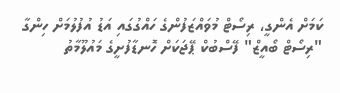ކަމަށް އެންގީ، ރިސޯޓް މުވައްޒަފުންގެ ހައްގުގައި އަޑު އުފުލުމަށް ހިންގާ "ރިސޯޓް ބޯއީޒް" ފޭސްބުކް ޕޭޖަކަށް ހޮނޑާފުށީގެ މައުލޫމާތު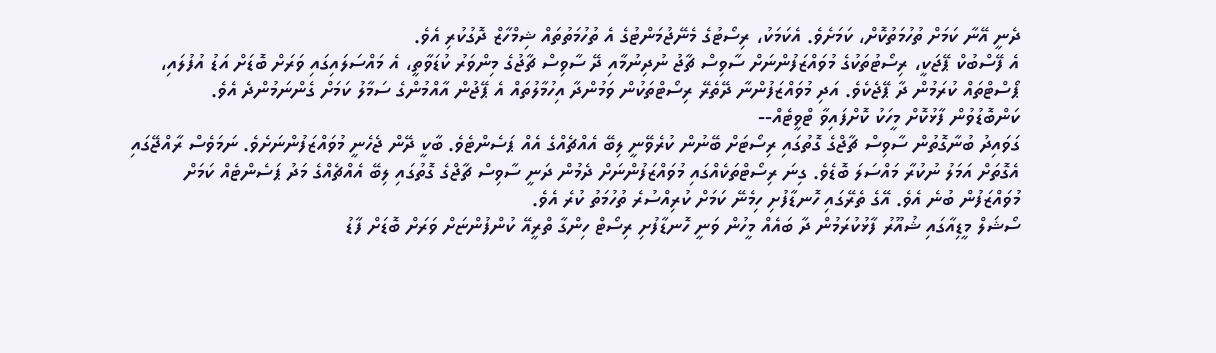ދެނީ އޭނާ ކަމަށް ތުހުމަތުކޮށް، ކަމަށެވެ. އެކަމަކު، ރިސޯޓުގެ މެނޭޖުމަންޓުގެ އެ ތުހުމަތުތައް ޝިމްހާޒް ދޮގުކުރި އެވެ.
އެ ފޭސްބުކް ޕޭޖަކީ، ރިސޯޓުތަކުގެ މުވައްޒަފުންނަށް ސާވިސް ޗާޖު ނުދިނުމާއި ދޭ ސާވިސް ޗާޖުގެ މިންވަރު ކުޑަވާތީ، އެ މައްސަލައިގައި ވަރަށް ބޮޑަށް އަޑު އުފުލައި، ޕޯސްޓްތައް ކުރަމުން ދާ ޕޭޖެކެވެ. އަދި މުވައްޒަފުންނާ ދޭތެރޭ ރިސޯޓްތަކުން ވަމުންދާ އިހުމާލުތައް އެ ޕޭޖުން އާއްމުންގެ ސަމާލު ކަމަށް ގެންނަމުންދެ އެވެ.
ކަންބޮޑުވުން ފާޅުކޮށް މީހަކު ކޮށްފައިވާ ޓްވީޓެއް--
ގަވައިދު ބުނާގޮތުން ސާވިސް ޗާޖްގެ ގޮތުގައި ރިސޯޓަށް ބޭނުން ކުރެވޭނީ ލިބޭ އެއްޗެއްގެ އެއް ޕަސެންޓެވެ. ބާކީ ދޭން ޖެހެނީ މުވައްޒަފުންނަށެވެ. ނަމަވެސް ރާއްޖޭގައި އެގޮތަށް އަމަލު ނުކުރާ މައްސަލަ ބޮޑެވެ. ގިނަ ރިސޯޓްތަކެއްގައި މުވައްޒަފުންނަށް ދެމުން ދަނީ ސާވިސް ޗާޖްގެ ގޮތުގައި ލިބޭ އެއްޗެއްގެ މަދު ޕަސެންޓެއް ކަމަށް މުވައްޒަފުން ބުނެ އެވެ. އޭގެ ތެރޭގައި ހޮނޑާފުށި ހިމެނޭ ކަމަށް ކުރިއްސުރެ ތުހުމަތު ކުރެ އެވެ.
ސޯޝަލް މީޑިއާގައި ޝުއޫރު ފާޅުކުރަމުން ދާ ބައެއް މީހުން ވަނީ ހޮނޑާފުށި ރިސޯޓް ހިންގާ ތްރީއޭ ކުންފުންޏަށް ވަރަށް ބޮޑަށް ފާޑު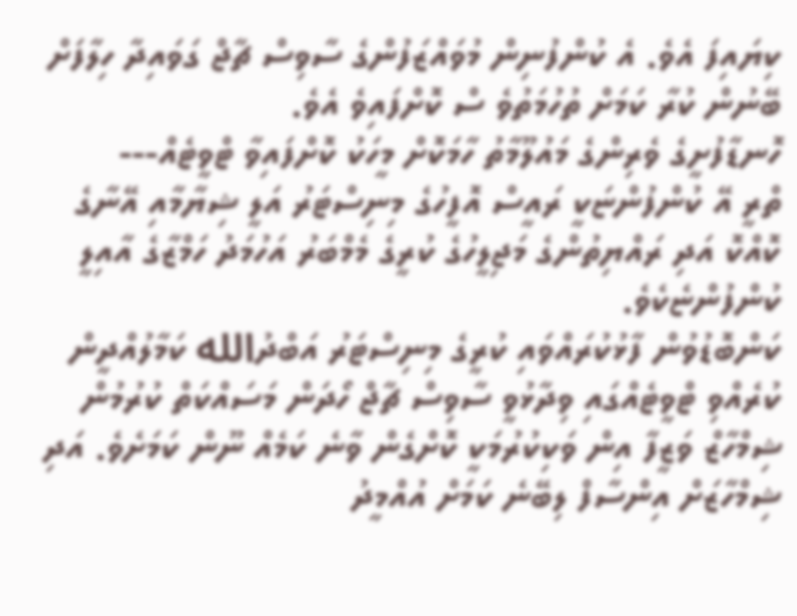ކިޔައިފަ އެވެ. އެ ކުންފުނިން މުވައްޒަފުންގެ ސާވިސް ޗާޖް ގަވައިދާ ހިލާފަށް ބޭނުން ކުރާ ކަމަށް ތުހުމަތުވެ ސް ކޮށްފައިވެ އެވެ.
ހޮނޑާފުށީގެ ވެރިންގެ މައުލޫމާތު ހާމަކޮށް މީހަކު ކޮށްފައިވާ ޓްވީޓެއް---
ތްރީ އޭ ކުންފުންޏަކީ ރައީސް އޮފީހުގެ މިނިސްޓަރު އަލީ ޝިޔާމާއި އޭނާގެ ކޮއްކޮ އަދި ރައްޔިތުންގެ މަޖިލީހުގެ ކުރީގެ މެމްބަރު އަހުމަދު ހަމްޒާގެ އާއިލީ ކުންފުންޏެކެވެ.
ކަންބޮޑުވުން ފާޅުކުރައްވައި ކުރީގެ މިނިސްޓަރު އަބްދުالله ކަމާލުއްދީން ކުރެއްވި ޓްވީޓެއްގައި ވިދާޅުވީ ސާވިސް ޗާޖް ހޯދަން މަސައްކަތް ކުރުމުން ޝިމްހާޒް ވަޒީފާ އިން ވަކިކުރުމަކީ ކޮށްގެން ވާނެ ކަމެއް ނޫން ކަމަށެވެ. އަދި ޝިމްހާޒަށް އިންސާފް ލިބޭނެ ކަމަށް އުއްމީދު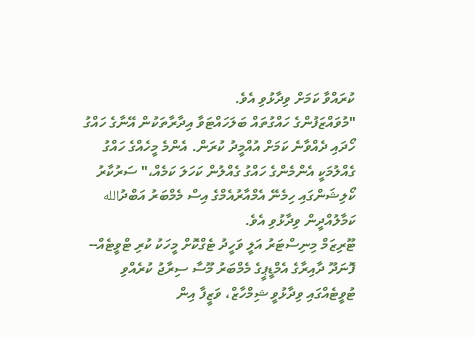ކުރައްވާ ކަމަށް ވިދާޅުވި އެވެ.
"މުވައްޒަފުންގެ ހައްގުތައް ބަލަހައްޓަވާ އިދާރާތަކުން އޭނާގެ ހައްގު ހޯދައި ދެއްވާނެ ކަމަށް އުއްމީދު ކުރަން. އެންމެ މީހެއްގެ ހައްގު ގެއްލުމަކީ އެންމެންގެ ހައްގު ގެއްލުން ކަހަލަ ކަމެއް،" ސަރުކާރު ކޯލިޝަންގައި ހިމެނޭ އެމްއާރުއެމްގެ އިސް މެމްބަރު އަބްދުالله ކަމާލުއްދީން ވިދާޅުވި އެވެ.
ޓޫރިޒަމް މިނިސްޓަރު އަލީ ވަހީދު ޓެގްކޮށް މީހަކު ކުރި ޓްވީޓެއް--
ފޮނަދޫ ދާއިރާގެ އެމްޑީޕީގެ މެމްބަރު މޫސާ ސިރާޖު ކުރެއްވި ޓުވީޓެއްގައި ވިދާޅުވީ ޝިމްހާޒް، ވަޒީފާ އިން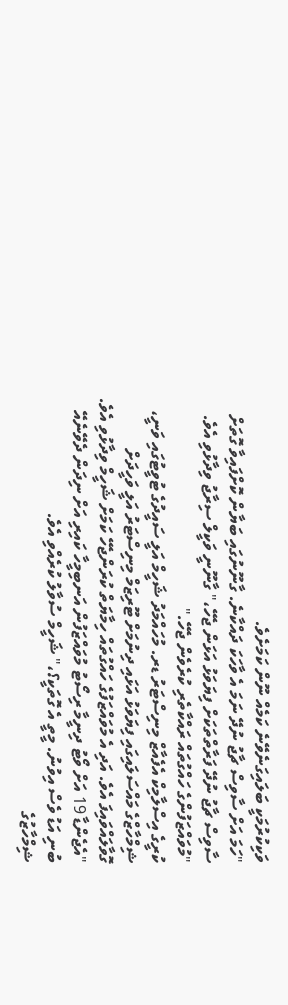ވަކިކުރުމަކީ ބަލައިގަނެވޭނެ ކަމެއް ނޫން ކަމަށެވެ.
"ހަމަ އަށް ސާވިސް ޗާޖު ނުދޭ ނަމަ އެ ވާހަކަ ދައްކާނެ. ގާނޫނުގައި ބަޔާން ކޮށްފައިވާ ގޮތަށް ސާވިސް ޗާޖު ނުދޭ ފަރާތްތަކަށް ފިޔަވަޅު އަޅަން ޖެހޭ،" ގާނޫނީ ވަކީލް ސިރާޖު ވިދާޅުވި އެވެ.
"މުވައްޒަފުންގެ ހައްގުތައް ރައްކާތެރި ކުރެވެން ޖެހޭ."
ކުރީގެ އިސްލާމިކް އެފެއާޒް މިނިސްޓަރު ޑރ. މުހައްމަދު ޝަހީމް އަލީ ސައީދުގެ ޓުވީޓުގައި ވަނީ، ޝިމްހާޒްގެ މައްސަލައިގައި ފިޔަވަޅު އަޅައި ދިނުމަށް ޓޫރިޒަމް މިނިސްޓަރު އަލީ ވަހީދަށް ގޮވާލައްވައިފަ އެވެ. އަދި އެ މުވައްޒަފުގެ ހައްގުތައް ހިމާޔަތް ކުރަންޖެހޭ ކަމަށް ޝަހީމް ވިދާޅުވި އެވެ.
"އެޖެންޑާ 19 އަށް ވޯޓު ދިނީމާ ރިސޯޓު މުވައްޒަފުން އަނބިމީހާ ކައިރި އަށް ނިދަން ދެވޭނެއޭ ބުނި އަޑު ވެސް އިވުނު. މީތީ އެ ގޮތަކީ؟،" ޝަހީމް ސުވާލު ކުރެއްވި އެވެ.
ޝިމްހާޒުގެ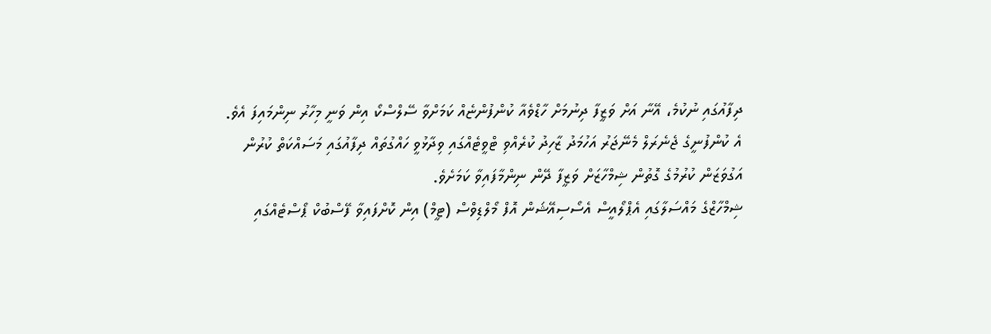ދިފާއުގައި ނުކުމެ، އޭނާ އަށް ވަޒީފާ ދިނުމަށް ހާޑްވެއާ ކުންފުންޏެއް ކަމަށްވާ ސޭލްސްކޯ އިން ވަނީ މިހާރު ނިންމައިފަ އެވެ.
އެ ކުންފުނީގެ ޖެނެރަލް މެނޭޖަރު އަހުމަދު ޒާހިދު ކުރެއްވި ޓްވީޓެއްގައި ވިދާޅުވީ ހައްގުތައް ދިފާއުގައި މަސައްކަތް ކުރުން އަގުވަޒަން ކުރުމުގެ ގޮތުން ޝިމްހާޒަށް ވަޒީފާ ދޭން ނިންމާފައިވާ ކަމަށެވެ.
ޝިމްހާޒްގެ މައްސަލާގައި އެޕްލޯއީސް އެސޯސިއޭޝަން އޮފް މޯލްޑިވްސް (ޓީމް) އިން ކޮށްފައިވާ ފޭސްބުކް ޕޯސްޓެއްގައި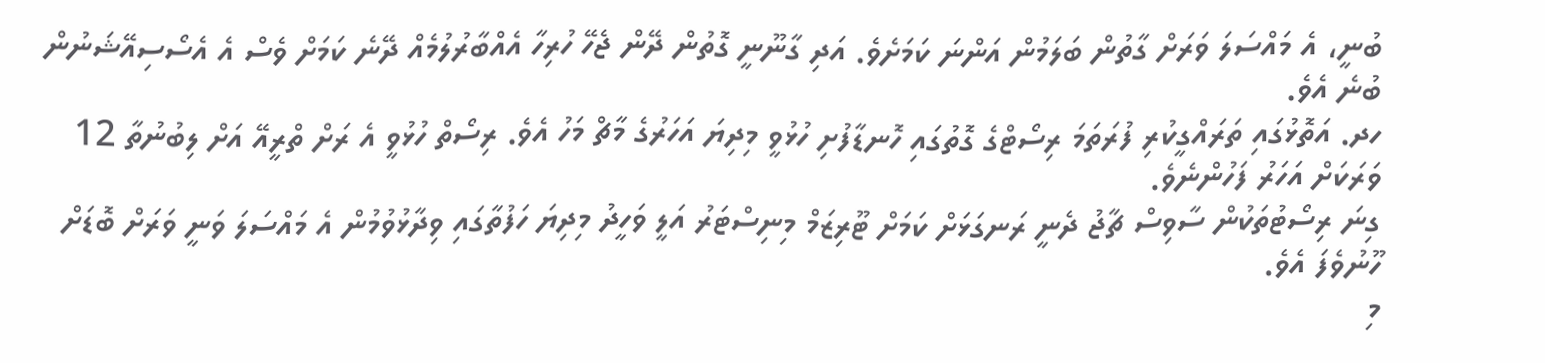ބުނީ، އެ މައްސަލަ ވަރަށް ގާތުން ބަލަމުން އަންނަ ކަމަށެވެ. އަދި ގާނޫނީ ގޮތުން ދޭން ޖެހޭ ހުރިހާ އެއްބާރުލުމެއް ދޭނެ ކަމަށް ވެސް އެ އެސޯސިއޭޝަނުން ބުނެ އެވެ.
ހދ. އަތޮޅުގައި ތަރައްގީކުރި ފުރަތަމަ ރިސޯޓްގެ ގޮތުގައި ހޮނޑާފުށި ހުޅުވީ މިދިޔަ އަހަރުގެ މާޗް މަހު އެވެ. ރިސޯތް ހުޅުވީ އެ ރަށް ތްރީއޭ އަށް ލިބުނުތާ 12 ވަރަކަށް އަހަރު ފަހުންނެވެ.
ގިނަ ރިސޯޓުތަކުން ސާވިސް ޗާޖު ދެނީ ރަނގަޅަށް ކަމަށް ޓޫރިޒަމް މިނިސްޓަރު އަލީ ވަހީދު މިދިޔަ ހަފުތާގައި ވިދާޅުވުމުން އެ މައްސަލަ ވަނީ ވަރަށް ބޮޑަށް ހޫނުވެފަ އެވެ.
މި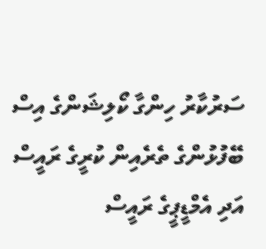ސަރުކާރު ހިންގާ ކޯލިޝަންގެ އިސް ބޭފުޅުންގެ ތެރެއިން ކުރީގެ ރައީސް އަދި އެމްޑީޕީގެ ރައީސް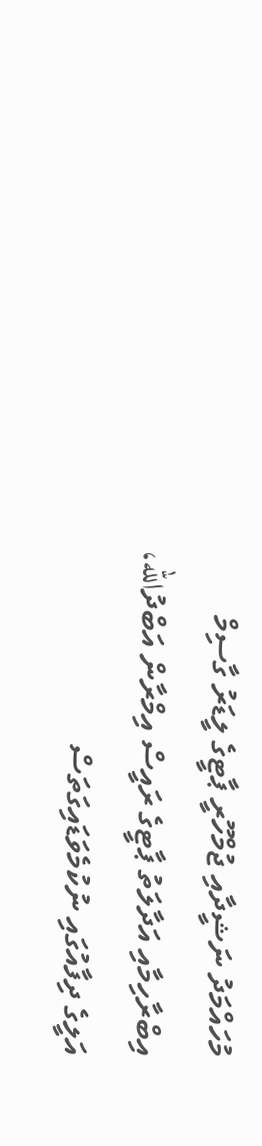މުހައްމަދު ނަޝީދާއި ޖުމްހޫރީ ޕާޓީގެ ލީޑަރު ގާސިމް އިބްރާހިމާއި އަދާލަތު ޕާޓީގެ ރައީސް އިމްރާން އަބްދުالله، އަލީގެ ދިފާއުގައި ނުކުމެވަޑައިގަތަސް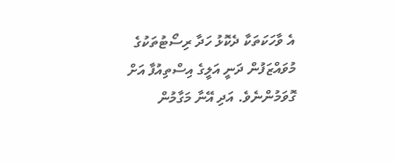އެ ވާހަކަތަކާ ދެކޮޅު ހަދާ ރިސޯޓުތަކުގެ މުވައްޒަފުން ދަނީ އަލީގެ އިސްތިއުފާ އަށް ގޮވަމުންނެވެ. އަދި އޭނާ މަގާމުން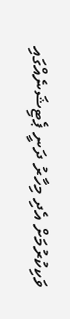ވަކިކުރުމަށް އެދި މިހާރު ދަނީ ޕެޓިޝަނެއްގައި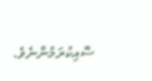ސޮއިކުރަމުންނެވެ.